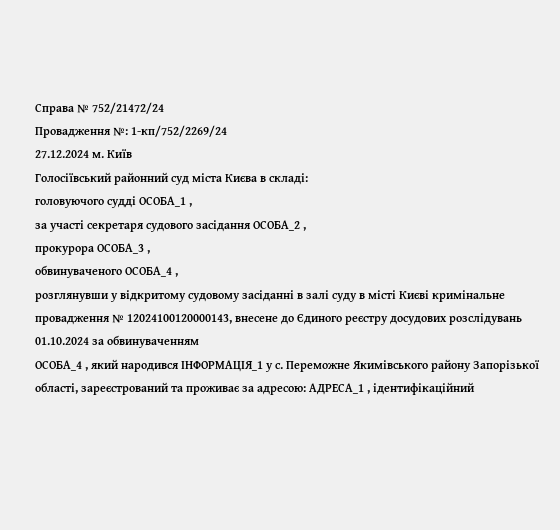Справа № 752/21472/24
Провадження №: 1-кп/752/2269/24
27.12.2024 м. Київ
Голосіївський районний суд міста Києва в складі:
головуючого судді ОСОБА_1 ,
за участі секретаря судового засідання ОСОБА_2 ,
прокурора ОСОБА_3 ,
обвинуваченого ОСОБА_4 ,
розглянувши у відкритому судовому засіданні в залі суду в місті Києві кримінальне провадження № 12024100120000143, внесене до Єдиного реєстру досудових розслідувань 01.10.2024 за обвинуваченням
ОСОБА_4 , який народився ІНФОРМАЦІЯ_1 у с. Переможне Якимівського району Запорізької області, зареєстрований та проживає за адресою: АДРЕСА_1 , ідентифікаційний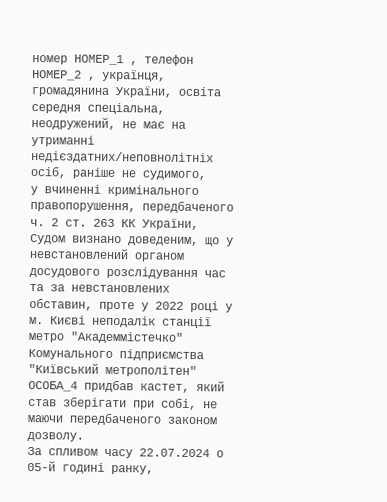номер НОМЕР_1 , телефон НОМЕР_2 , українця, громадянина України, освіта середня спеціальна, неодружений, не має на утриманні недієздатних/неповнолітніх осіб, раніше не судимого,
у вчиненні кримінального правопорушення, передбаченого ч. 2 ст. 263 КК України,
Судом визнано доведеним, що у невстановлений органом досудового розслідування час та за невстановлених обставин, проте у 2022 році у м. Києві неподалік станції метро "Академмістечко" Комунального підприємства "Київський метрополітен" ОСОБА_4 придбав кастет, який став зберігати при собі, не маючи передбаченого законом дозволу.
За спливом часу 22.07.2024 о 05-й годині ранку,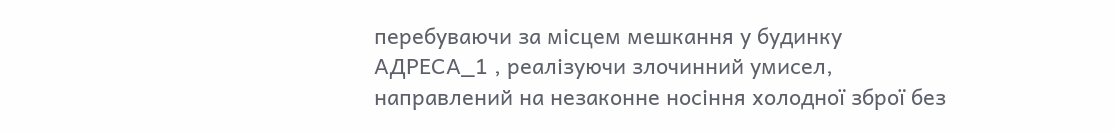перебуваючи за місцем мешкання у будинку АДРЕСА_1 , реалізуючи злочинний умисел, направлений на незаконне носіння холодної зброї без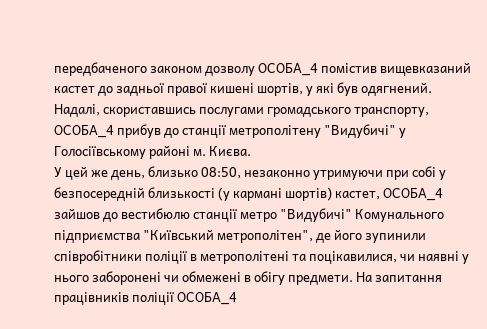передбаченого законом дозволу ОСОБА_4 помістив вищевказаний кастет до задньої правої кишені шортів, у які був одягнений. Надалі, скориставшись послугами громадського транспорту, ОСОБА_4 прибув до станції метрополітену "Видубичі" у Голосіївському районі м. Києва.
У цей же день, близько 08:50, незаконно утримуючи при собі у безпосередній близькості (у кармані шортів) кастет, ОСОБА_4 зайшов до вестибюлю станції метро "Видубичі" Комунального підприємства "Київський метрополітен", де його зупинили співробітники поліції в метрополітені та поцікавилися, чи наявні у нього заборонені чи обмежені в обігу предмети. На запитання працівників поліції ОСОБА_4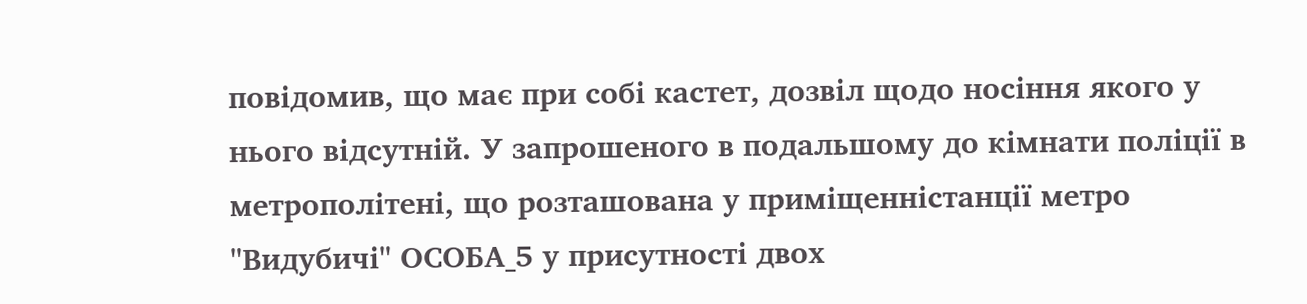повідомив, що має при собі кастет, дозвіл щодо носіння якого у нього відсутній. У запрошеного в подальшому до кімнати поліції в метрополітені, що розташована у приміщенністанції метро "Видубичі" ОСОБА_5 у присутності двох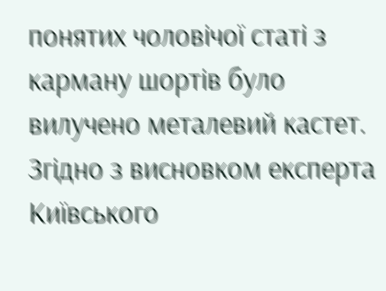понятих чоловічої статі з карману шортів було вилучено металевий кастет.
Згідно з висновком експерта Київського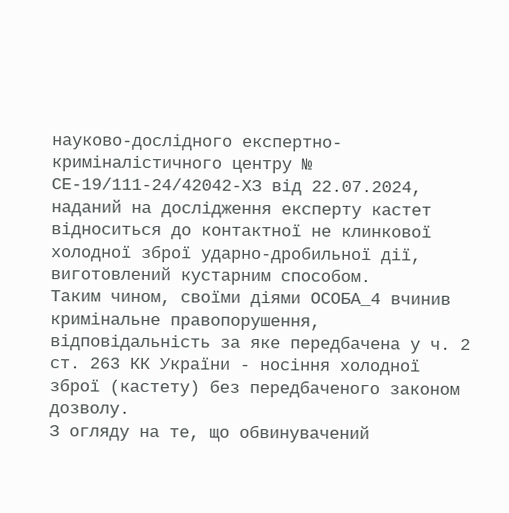науково-дослідного експертно-криміналістичного центру № СЕ-19/111-24/42042-ХЗ від 22.07.2024, наданий на дослідження експерту кастет відноситься до контактної не клинкової холодної зброї ударно-дробильної дії, виготовлений кустарним способом.
Таким чином, своїми діями ОСОБА_4 вчинив кримінальне правопорушення, відповідальність за яке передбачена у ч. 2 ст. 263 КК України - носіння холодної зброї (кастету) без передбаченого законом дозволу.
З огляду на те, що обвинувачений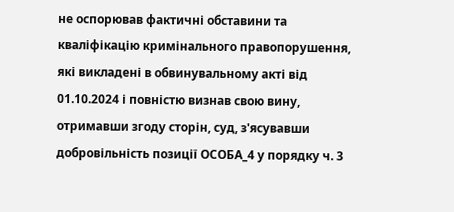не оспорював фактичні обставини та кваліфікацію кримінального правопорушення, які викладені в обвинувальному акті від 01.10.2024 і повністю визнав свою вину, отримавши згоду сторін, суд, з'ясувавши добровільність позиції ОСОБА_4 у порядку ч. 3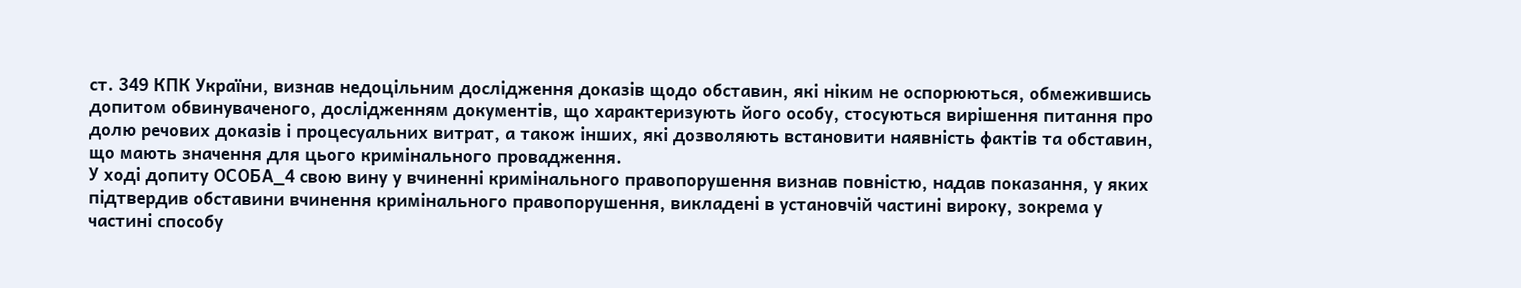ст. 349 КПК України, визнав недоцільним дослідження доказів щодо обставин, які ніким не оспорюються, обмежившись допитом обвинуваченого, дослідженням документів, що характеризують його особу, стосуються вирішення питання про долю речових доказів і процесуальних витрат, а також інших, які дозволяють встановити наявність фактів та обставин, що мають значення для цього кримінального провадження.
У ході допиту ОСОБА_4 свою вину у вчиненні кримінального правопорушення визнав повністю, надав показання, у яких підтвердив обставини вчинення кримінального правопорушення, викладені в установчій частині вироку, зокрема у частині способу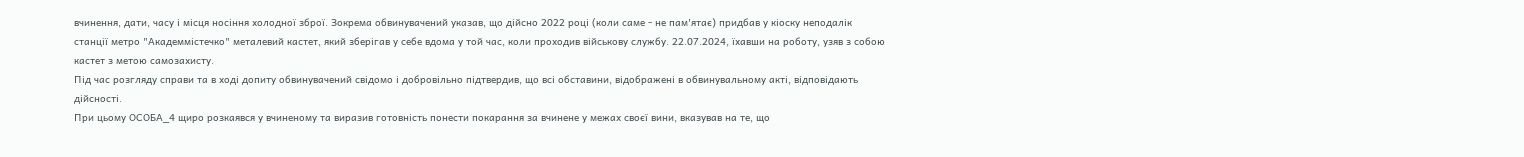вчинення, дати, часу і місця носіння холодної зброї. Зокрема обвинувачений указав, що дійсно 2022 році (коли саме - не пам'ятає) придбав у кіоску неподалік станції метро "Академмістечко" металевий кастет, який зберігав у себе вдома у той час, коли проходив військову службу. 22.07.2024, їхавши на роботу, узяв з собою кастет з метою самозахисту.
Під час розгляду справи та в ході допиту обвинувачений свідомо і добровільно підтвердив, що всі обставини, відображені в обвинувальному акті, відповідають дійсності.
При цьому ОСОБА_4 щиро розкаявся у вчиненому та виразив готовність понести покарання за вчинене у межах своєї вини, вказував на те, що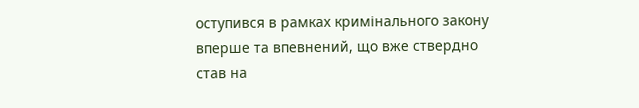оступився в рамках кримінального закону вперше та впевнений, що вже ствердно став на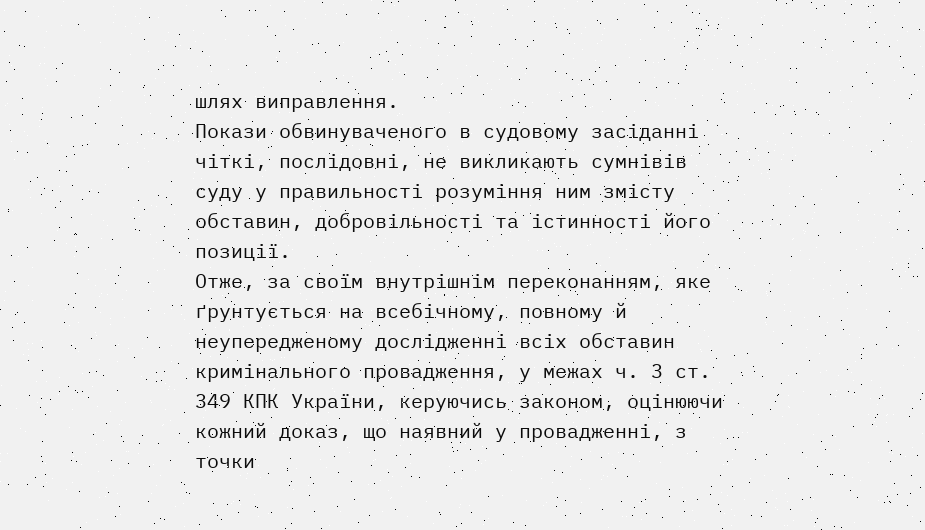шлях виправлення.
Покази обвинуваченого в судовому засіданні чіткі, послідовні, не викликають сумнівів суду у правильності розуміння ним змісту обставин, добровільності та істинності його позиції.
Отже, за своїм внутрішнім переконанням, яке ґрунтується на всебічному, повному й неупередженому дослідженні всіх обставин кримінального провадження, у межах ч. 3 ст. 349 КПК України, керуючись законом, оцінюючи кожний доказ, що наявний у провадженні, з точки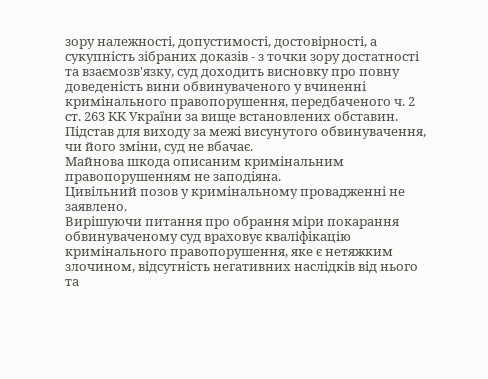зору належності, допустимості, достовірності, а сукупність зібраних доказів - з точки зору достатності та взаємозв'язку, суд доходить висновку про повну доведеність вини обвинуваченого у вчиненні кримінального правопорушення, передбаченого ч. 2 ст. 263 КК України за вище встановлених обставин.
Підстав для виходу за межі висунутого обвинувачення, чи його зміни, суд не вбачає.
Майнова шкода описаним кримінальним правопорушенням не заподіяна.
Цивільний позов у кримінальному провадженні не заявлено.
Вирішуючи питання про обрання міри покарання обвинуваченому суд враховує кваліфікацію кримінального правопорушення, яке є нетяжким злочином, відсутність негативних наслідків від нього та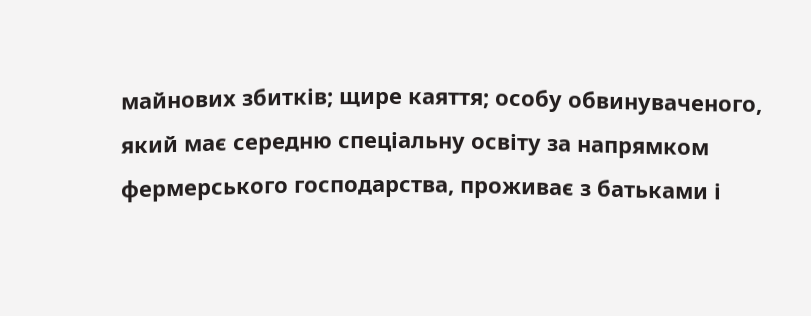майнових збитків; щире каяття; особу обвинуваченого, який має середню спеціальну освіту за напрямком фермерського господарства, проживає з батьками і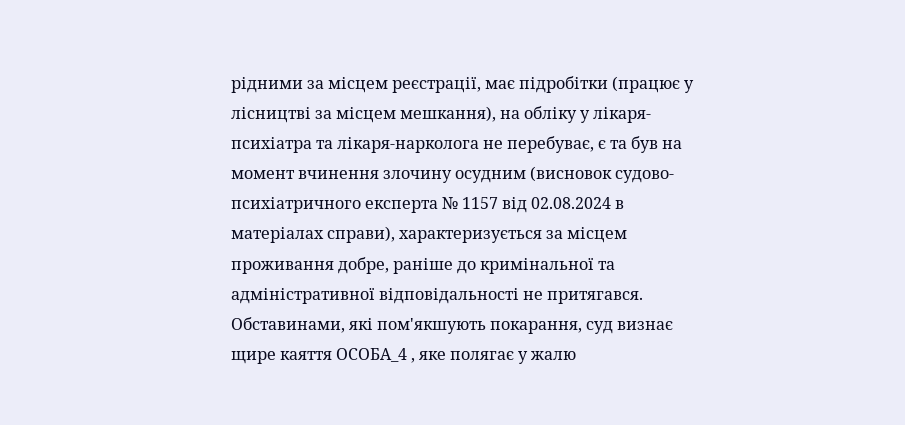рідними за місцем реєстрації, має підробітки (працює у лісництві за місцем мешкання), на обліку у лікаря-психіатра та лікаря-нарколога не перебуває, є та був на момент вчинення злочину осудним (висновок судово-психіатричного експерта № 1157 від 02.08.2024 в матеріалах справи), характеризується за місцем проживання добре, раніше до кримінальної та адміністративної відповідальності не притягався.
Обставинами, які пом'якшують покарання, суд визнає щире каяття ОСОБА_4 , яке полягає у жалю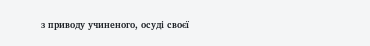з приводу учиненого, осуді своєї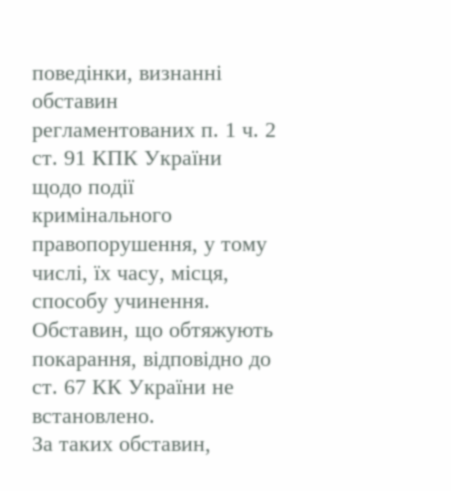поведінки, визнанні обставин регламентованих п. 1 ч. 2 ст. 91 КПК України щодо події кримінального правопорушення, у тому числі, їх часу, місця, способу учинення.
Обставин, що обтяжують покарання, відповідно до ст. 67 КК України не встановлено.
За таких обставин,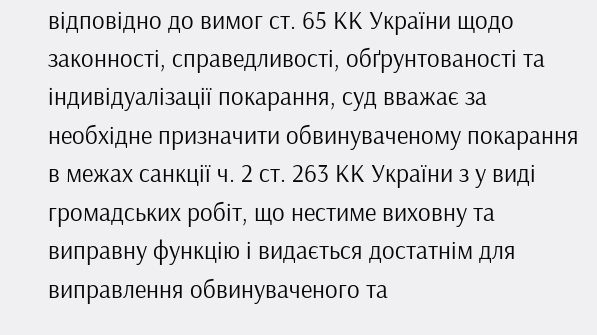відповідно до вимог ст. 65 КК України щодо законності, справедливості, обґрунтованості та індивідуалізації покарання, суд вважає за необхідне призначити обвинуваченому покарання в межах санкції ч. 2 ст. 263 КК України з у виді громадських робіт, що нестиме виховну та виправну функцію і видається достатнім для виправлення обвинуваченого та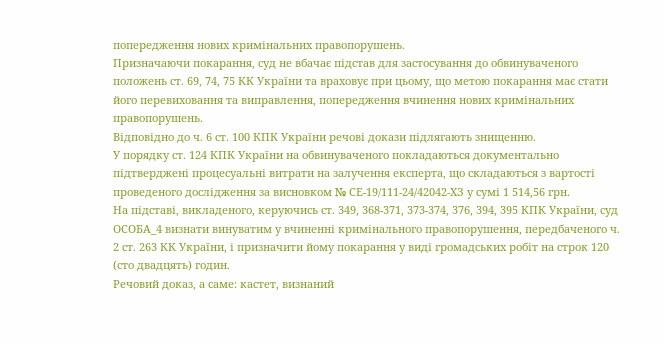попередження нових кримінальних правопорушень.
Призначаючи покарання, суд не вбачає підстав для застосування до обвинуваченого положень ст. 69, 74, 75 КК України та враховує при цьому, що метою покарання має стати його перевиховання та виправлення, попередження вчинення нових кримінальних правопорушень.
Відповідно до ч. 6 ст. 100 КПК України речові докази підлягають знищенню.
У порядку ст. 124 КПК України на обвинуваченого покладаються документально підтверджені процесуальні витрати на залучення експерта, що складаються з вартості проведеного дослідження за висновком № СЕ-19/111-24/42042-ХЗ у сумі 1 514,56 грн.
На підставі, викладеного, керуючись ст. 349, 368-371, 373-374, 376, 394, 395 КПК України, суд
ОСОБА_4 визнати винуватим у вчиненні кримінального правопорушення, передбаченого ч. 2 ст. 263 КК України, і призначити йому покарання у виді громадських робіт на строк 120 (сто двадцять) годин.
Речовий доказ, а саме: кастет, визнаний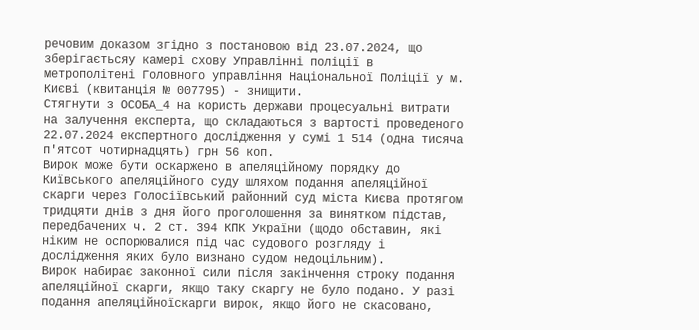речовим доказом згідно з постановою від 23.07.2024, що зберігаєтьсяу камері схову Управлінні поліції в метрополітені Головного управління Національної Поліції у м. Києві (квитанція № 007795) - знищити.
Стягнути з ОСОБА_4 на користь держави процесуальні витрати на залучення експерта, що складаються з вартості проведеного 22.07.2024 експертного дослідження у сумі 1 514 (одна тисяча п'ятсот чотирнадцять) грн 56 коп.
Вирок може бути оскаржено в апеляційному порядку до Київського апеляційного суду шляхом подання апеляційної скарги через Голосіївський районний суд міста Києва протягом тридцяти днів з дня його проголошення за винятком підстав, передбачених ч. 2 ст. 394 КПК України (щодо обставин, які ніким не оспорювалися під час судового розгляду і дослідження яких було визнано судом недоцільним).
Вирок набирає законної сили після закінчення строку подання апеляційної скарги, якщо таку скаргу не було подано. У разі подання апеляційноїскарги вирок, якщо його не скасовано,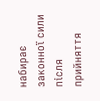набирає законної сили після прийняття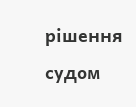рішення судом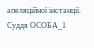апеляційної інстанції.
Суддя ОСОБА_1